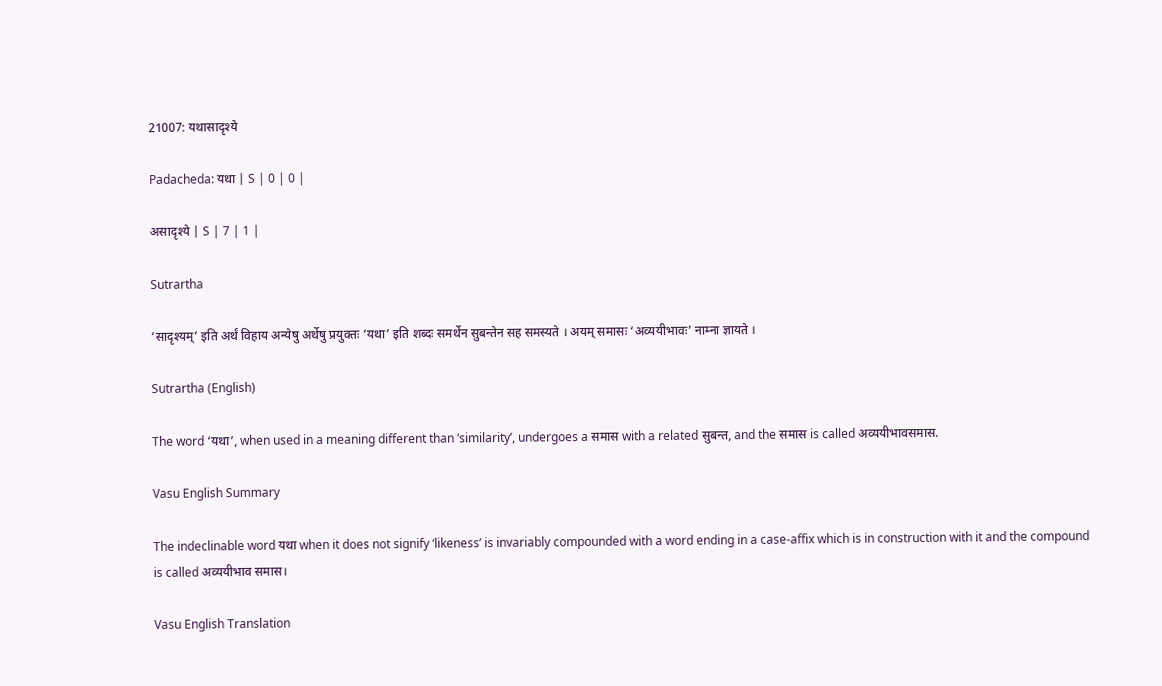21007: यथासादृश्ये

Padacheda: यथा | S | 0 | 0 |

असादृश्ये | S | 7 | 1 |

Sutrartha

‘सादृश्यम्’ इति अर्थं विहाय अन्येषु अर्थेषु प्रयुक्तः ‘यथा’ इति शब्दः समर्थेन सुबन्तेन सह समस्यते । अयम् समासः ‘अव्ययीभावः’ नाम्ना ज्ञायते ।

Sutrartha (English)

The word ‘यथा’, when used in a meaning different than ‘similarity’, undergoes a समास with a related सुबन्त, and the समास is called अव्ययीभावसमास.

Vasu English Summary

The indeclinable word यथा when it does not signify ‘likeness’ is invariably compounded with a word ending in a case-affix which is in construction with it and the compound is called अव्ययीभाव समास।

Vasu English Translation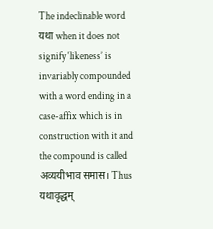The indeclinable word यथा when it does not signify ‘likeness’ is invariably compounded with a word ending in a case-affix which is in construction with it and the compound is called अव्ययीभाव समास। Thus यथावृद्धम्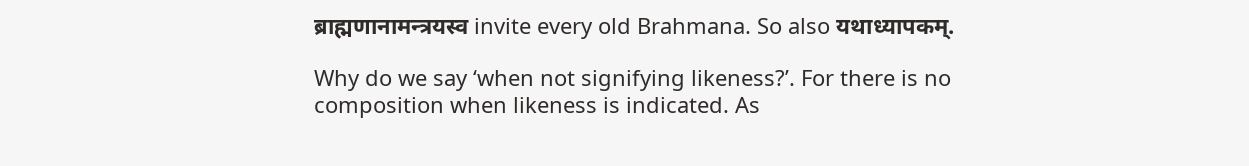ब्राह्मणानामन्त्रयस्व invite every old Brahmana. So also यथाध्यापकम्.

Why do we say ‘when not signifying likeness?’. For there is no composition when likeness is indicated. As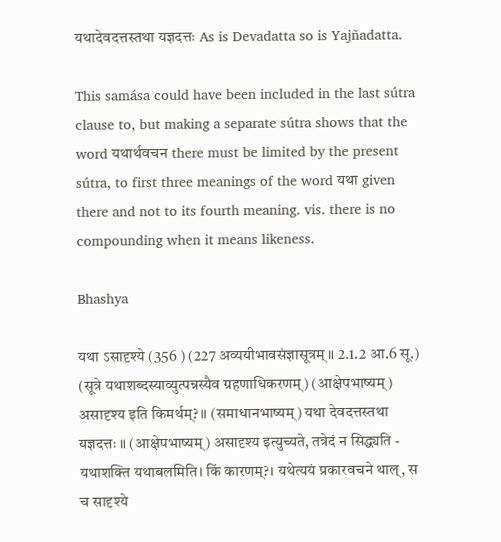यथादेवदत्तस्तथा यज्ञदत्तः As is Devadatta so is Yajñadatta.

This samása could have been included in the last sútra clause to, but making a separate sútra shows that the word यथार्थवचन there must be limited by the present sútra, to first three meanings of the word यथा given there and not to its fourth meaning. vis. there is no compounding when it means likeness.

Bhashya

यथा ऽसादृश्ये (356 ) (227 अव्ययीभावसंज्ञासूत्रम् ॥ 2.1.2 आ.6 सू.) (सूत्रे यथाशब्दस्याव्युत्पन्नस्यैव ग्रहणाधिकरणम्) (आक्षेपभाष्यम्) असादृश्य इति किमर्थम्? ॥ (समाधानभाष्यम्) यथा देवदत्तस्तथा यज्ञदत्तः ॥ (आक्षेपभाष्यम्) असादृश्य इत्युच्यते, तत्रेदं न सिद्ध्यति - यथाशक्ति यथाबलमिति। किं कारणम्?। यथेत्ययं प्रकारवचने थाल्, स च सादृश्ये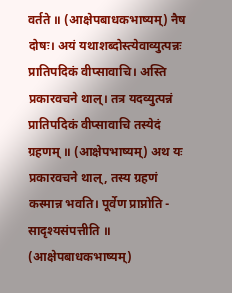वर्तते ॥ (आक्षेपबाधकभाष्यम्) नैष दोषः। अयं यथाशब्दोस्त्येवाव्युत्पन्नः प्रातिपदिकं वीप्सावाचि। अस्ति प्रकारवचने थाल्। तत्र यदव्युत्पन्नं प्रातिपदिकं वीप्सावाचि तस्येदं ग्रहणम् ॥ (आक्षेपभाष्यम्) अथ यः प्रकारवचने थाल्, तस्य ग्रहणं कस्मान्न भवति। पूर्वेण प्राप्नोति - सादृश्यसंपत्तीति ॥ (आक्षेपबाधकभाष्यम्)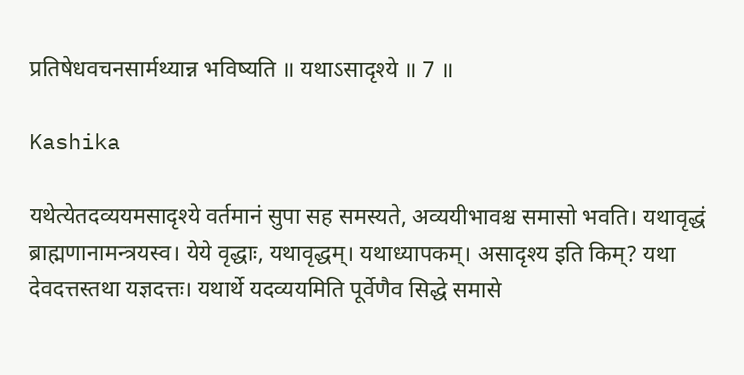प्रतिषेधवचनसार्मथ्यान्न भविष्यति ॥ यथाऽसादृश्ये ॥ 7 ॥

Kashika

यथेत्येतदव्ययमसादृश्ये वर्तमानं सुपा सह समस्यते, अव्ययीभावश्च समासो भवति। यथावृद्धं ब्राह्मणानामन्त्रयस्व। येये वृद्धाः, यथावृद्धम्। यथाध्यापकम्। असादृश्य इति किम्? यथा देवदत्तस्तथा यज्ञदत्तः। यथार्थे यदव्ययमिति पूर्वेणैव सिद्धे समासे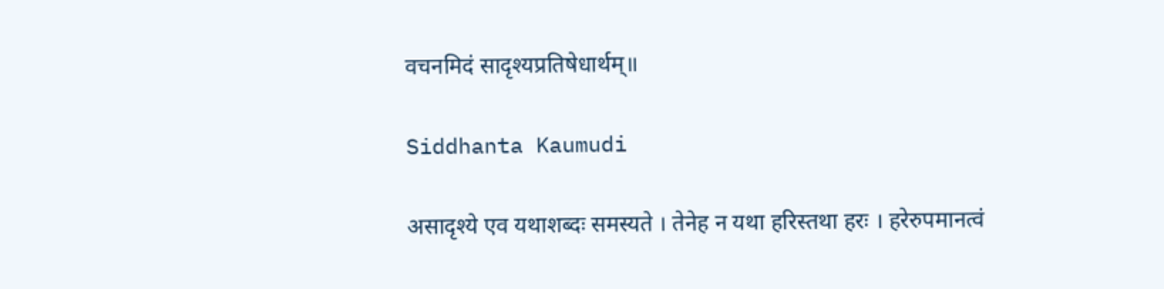वचनमिदं सादृश्यप्रतिषेधार्थम्॥

Siddhanta Kaumudi

असादृश्ये एव यथाशब्दः समस्यते । तेनेह न यथा हरिस्तथा हरः । हरेरुपमानत्वं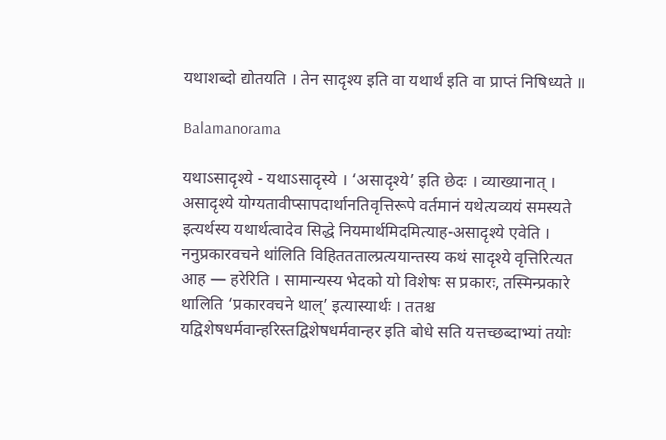यथाशब्दो द्योतयति । तेन सादृश्य इति वा यथार्थं इति वा प्राप्तं निषिध्यते ॥

Balamanorama

यथाऽसादृश्ये - यथाऽसादृस्ये । ‘असादृश्ये’ इति छेदः । व्याख्यानात् । असादृश्ये योग्यतावीप्सापदार्थानतिवृत्तिरूपे वर्तमानं यथेत्यव्ययं समस्यते इत्यर्थस्य यथार्थत्वादेव सिद्धे नियमार्थमिदमित्याह-असादृश्ये एवेति । ननुप्रकारवचने था॑लिति विहिततताल्प्रत्ययान्तस्य कथं सादृश्ये वृत्तिरित्यत आह — हरेरिति । सामान्यस्य भेदको यो विशेषः स प्रकारः, तस्मिन्प्रकारे थालिति ‘प्रकारवचने थाल्’ इत्यास्यार्थः । ततश्च यद्विशेषधर्मवान्हरिस्तद्विशेषधर्मवान्हर इति बोधे सति यत्तच्छब्दाभ्यां तयोः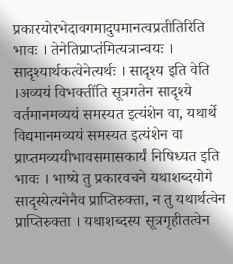प्रकारयोरभेदावगमादुपमानत्वप्रतीतिरिति भावः । तेनेतिप्राप्त॑मित्यत्रान्वयः । सादृश्यार्थकत्वेनेत्यर्थः । सादृश्य इति वेति ।अव्ययं विभक्ती॑ति सूत्रगतेन सादृश्ये वर्तमानमव्ययं समस्यत इत्यंशेन वा, यथार्थे विद्यमानमव्ययं समस्यत इत्यंशेन वा प्राप्तमव्ययीभावसमासकार्यं निषिध्यत इति भावः । भाष्ये तु प्रकारवचने यथाशब्दयोगे सादृस्येत्यनेनैव प्राप्तिरुक्ता, न तु यथार्थत्वेन प्राप्तिरुक्ता । यथाशब्दस्य सूत्रगृहीतत्वेन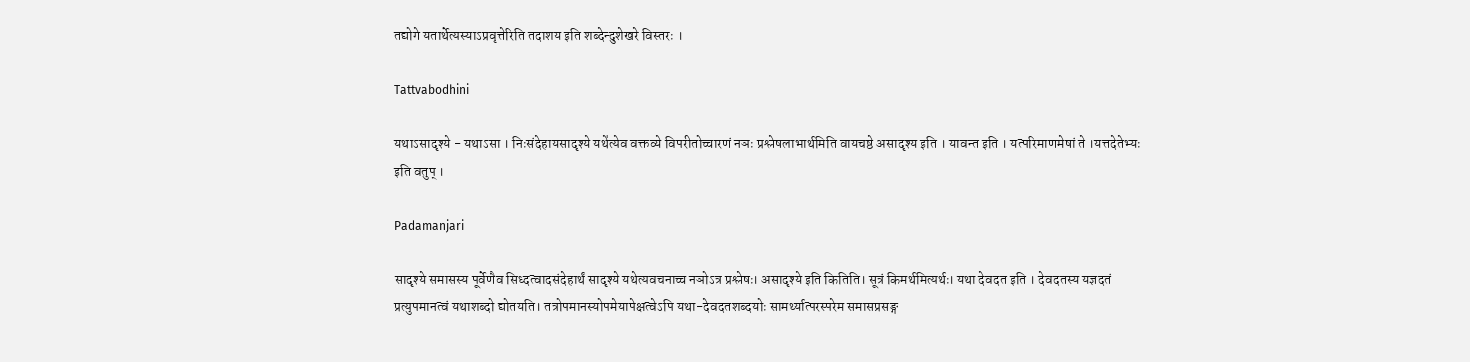तद्योगे यतार्थेत्यस्याऽप्रवृत्तेरिति तदाशय इति शब्देन्दुशेखरे विस्तरः ।

Tattvabodhini

यथाऽसादृश्ये - यथाऽसा । निःसंदेहायसादृश्ये यथे॑त्येव वक्तव्ये विपरीतोच्चारणं नञः प्रश्लेषलाभार्थमिति वायचष्ठे असादृश्य इति । यावन्त इति । यत्परिमाणमेषां ते ।यत्तदेतेभ्यः इति वतुप् ।

Padamanjari

सादृश्ये समासस्य पूर्वेणैव सिध्दत्वादसंदेहार्थं सादृश्ये यथेत्यवचनाच्च नञोऽत्र प्रश्लेषः। असादृश्ये इति कितिति। सूत्रं किमर्थमित्यर्थः। यथा देवदत इति । देवदतस्य यज्ञदतं प्रत्युपमानत्वं यथाशब्दो द्योतयति। तत्रोपमानस्योपमेयापेक्षत्वेऽपि यथा-देवदतशब्दयोः सामर्थ्यात्परस्परेम समासप्रसङ्ग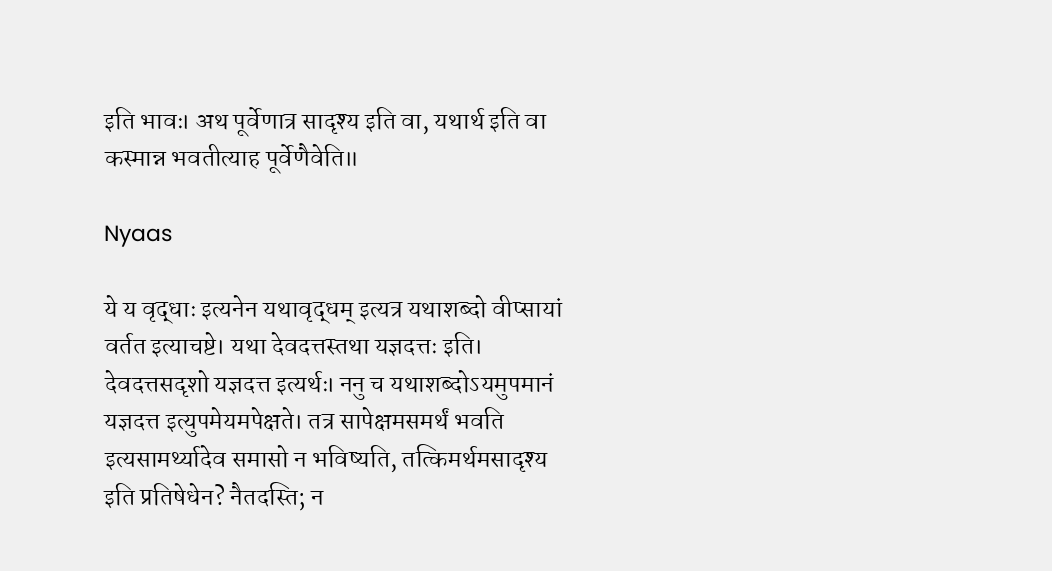इति भावः। अथ पूर्वेणात्र सादृश्य इति वा, यथार्थ इति वा कस्मान्न भवतीत्याह पूर्वेणैवेति॥

Nyaas

ये य वृद्धाः इत्यनेन यथावृद्धम् इत्यत्र यथाशब्दो वीप्सायां वर्तत इत्याचष्टे। यथा देवदत्तस्तथा यज्ञदत्तः इति। देवदत्तसदृशो यज्ञदत्त इत्यर्थः। ननु च यथाशब्दोऽयमुपमानं यज्ञदत्त इत्युपमेयमपेक्षते। तत्र सापेक्षमसमर्थं भवति इत्यसामर्थ्यादेव समासो न भविष्यति, तत्किमर्थमसादृश्य इति प्रतिषेधेन? नैतदस्ति; न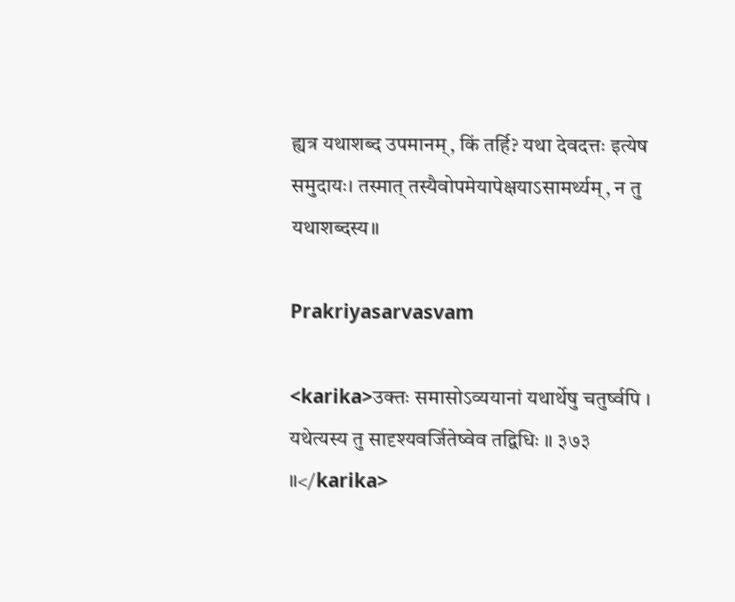ह्यत्र यथाशब्द उपमानम्, किं तर्हि? यथा देवदत्तः इत्येष समुदायः। तस्मात् तस्यैवोपमेयापेक्षयाऽसामर्थ्यम्, न तु यथाशब्दस्य॥

Prakriyasarvasvam

<karika>उक्तः समासोऽव्ययानां यथार्थेषु चतुर्ष्वपि । यथेत्यस्य तु सादृश्यवर्जितेष्वेव तद्विधिः ॥ ३७३ ॥</karika>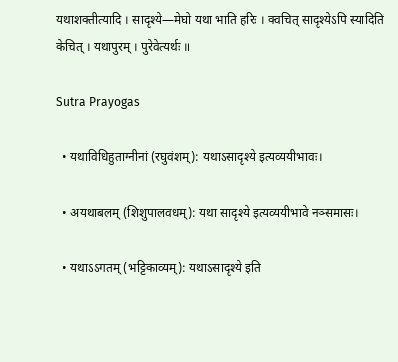यथाशक्तीत्यादि । सादृश्ये—मेघो यथा भाति हरिः । क्वचित् सादृश्येऽपि स्यादिति केचित् । यथापुरम् । पुरेवेत्यर्थः ॥

Sutra Prayogas

  • यथाविधिहुताग्नीनां (रघुवंशम्): यथाऽसादृश्ये इत्यव्ययीभावः।

  • अयथाबलम् (शिशुपालवधम्): यथा सादृश्ये इत्यव्ययीभावे नञ्समासः।

  • यथाऽऽगतम् (भट्टिकाव्यम्): यथाऽसादृश्ये इति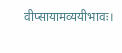वीप्सायामव्ययीभावः।